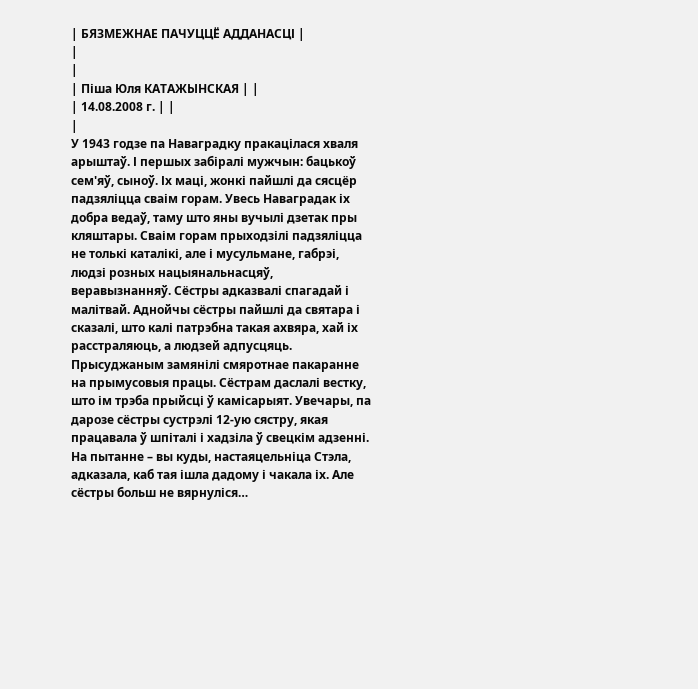| БЯЗМЕЖНАЕ ПАЧУЦЦЁ АДДАНАСЦІ |
|
|
| Піша Юля КАТАЖЫНСКАЯ | |
| 14.08.2008 г. | |
|
У 1943 годзе па Наваградку пракацілася хваля арыштаў. І першых забіралі мужчын: бацькоў сем'яў, сыноў. Іх маці, жонкі пайшлі да сясцёр падзяліцца сваім горам. Увесь Наваградак іх добра ведаў, таму што яны вучылі дзетак пры кляштары. Сваім горам прыходзілі падзяліцца не толькі каталікі, але і мусульмане, габрэі, людзі розных нацыянальнасцяў, веравызнанняў. Сёстры адказвалі спагадай і малітвай. Аднойчы сёстры пайшлі да святара і сказалі, што калі патрэбна такая ахвяра, хай іх расстраляюць, а людзей адпусцяць. Прысуджаным замянілі смяротнае пакаранне на прымусовыя працы. Сёстрам даслалі вестку, што ім трэба прыйсці ў камісарыят. Увечары, па дарозе сёстры сустрэлі 12-ую сястру, якая працавала ў шпіталі і хадзіла ў свецкім адзенні. На пытанне – вы куды, настаяцельніца Стэла, адказала, каб тая ішла дадому і чакала іх. Але сёстры больш не вярнуліся…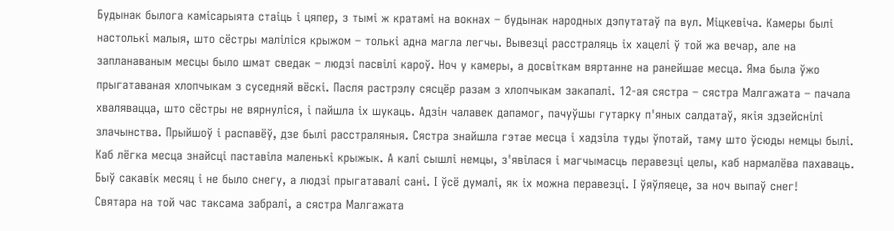Будынак былога камісарыята стаіць і цяпер, з тымі ж кратамі на вокнах – будынак народных дэпутатаў па вул. Міцкевіча. Камеры былі настолькі малыя, што сёстры маліліся крыжом – толькі адна магла легчы. Вывезці расстраляць іх хацелі ў той жа вечар, але на запланаваным месцы было шмат сведак – людзі пасвілі кароў. Ноч у камеры, а досвіткам вяртанне на ранейшае месца. Яма была ўжо прыгатаваная хлопчыкам з суседняй вёскі. Пасля растрэлу сясцёр разам з хлопчыкам закапалі. 12-ая сястра – сястра Малгажата – пачала хвалявацца, што сёстры не вярнуліся, і пайшла іх шукаць. Адзін чалавек дапамог, пачуўшы гутарку п'яных салдатаў, якія здзейснілі злачынства. Прыйшоў і распавёў, дзе былі расстраляныя. Сястра знайшла гэтае месца і хадзіла туды ўпотай, таму што ўсюды немцы былі. Каб лёгка месца знайсці паставіла маленькі крыжык. А калі сышлі немцы, з'явілася і магчымасць перавезці целы, каб нармалёва пахаваць. Быў сакавік месяц і не было снегу, а людзі прыгатавалі сані. І ўсё думалі, як іх можна перавезці. І ўяўляеце, за ноч выпаў снег!
Святара на той час таксама забралі, а сястра Малгажата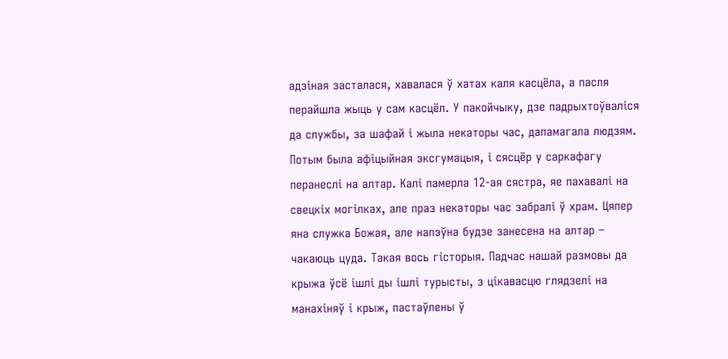адзіная засталася, хавалася ў хатах каля касцёла, а пасля перайшла жыць у сам касцёл. У пакойчыку, дзе падрыхтоўваліся да службы, за шафай і жыла некаторы час, дапамагала людзям. Потым была афіцыйная эксгумацыя, і сясцёр у саркафагу перанеслі на алтар. Калі памерла 12-ая сястра, яе пахавалі на свецкіх могілках, але праз некаторы час забралі ў храм. Цяпер яна служка Божая, але напэўна будзе занесена на алтар – чакаюць цуда. Такая вось гісторыя. Падчас нашай размовы да крыжа ўсё ішлі ды ішлі турысты, з цікавасцю глядзелі на манахіняў і крыж, пастаўлены ў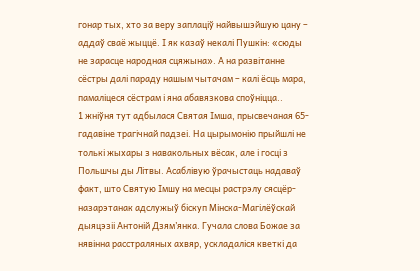гонар тых, хто за веру заплаціў найвышэйшую цану – аддаў сваё жыццё. І як казаў некалі Пушкін: «сюды не зарасце народная сцяжына». А на развітанне сёстры далі параду нашым чытачам – калі ёсць мара, памаліцеся сёстрам і яна абавязкова споўніцца..
1 жніўня тут адбылася Святая Імша, прысвечаная 65-гадавіне трагічнай падзеі. На цырымонію прыйшлі не толькі жыхары з навакольных вёсак, але і госці з Польшчы ды Літвы. Асаблівую ўрачыстаць надаваў факт, што Святую Імшу на месцы растрэлу сясцёр-назарэтанак адслужыў біскуп Мінска-Магілёўскай дыяцэзіі Антоній Дзям’янка. Гучала слова Божае за нявінна расстраляных ахвяр, ускладаліся кветкі да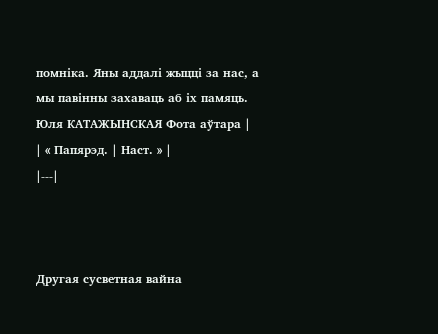помніка. Яны аддалі жыцці за нас, а мы павінны захаваць аб іх памяць.
Юля КАТАЖЫНСКАЯ Фота аўтара |
| « Папярэд. | Наст. » |
|---|



Другая сусветная вайна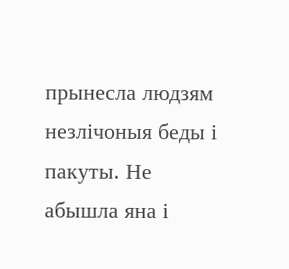прынесла людзям незлічоныя беды і пакуты. Не абышла яна і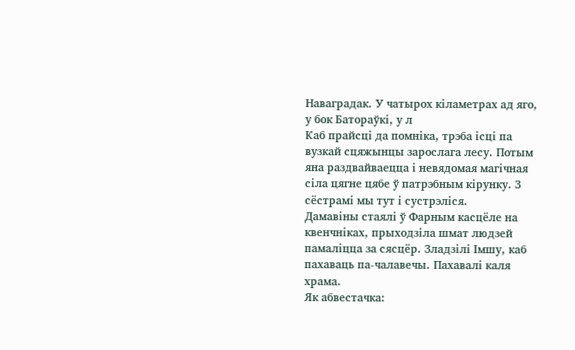Наваградак. У чатырох кіламетрах ад яго, у бок Батораўкі, у л
Каб прайсці да помніка, трэба ісці па вузкай сцяжынцы зарослага лесу. Потым яна раздвайваецца і невядомая магічная сіла цягне цябе ў патрэбным кірунку. З сёстрамі мы тут і сустрэліся.
Дамавіны стаялі ў Фарным касцёле на квенчніках, прыходзіла шмат людзей памаліцца за сясцёр. Зладзілі Імшу, каб пахаваць па-чалавечы. Пахавалі каля храма.
Як абвестачка: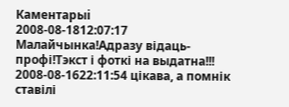Каментарыi
2008-08-1812:07:17 Малайчынка!Адразу відаць-профі!Тэкст і фоткі на выдатна!!!
2008-08-1622:11:54 цікава, а помнік ставілі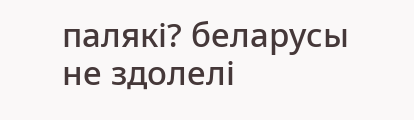палякі? беларусы не здолелі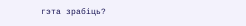гэта зрабіць?